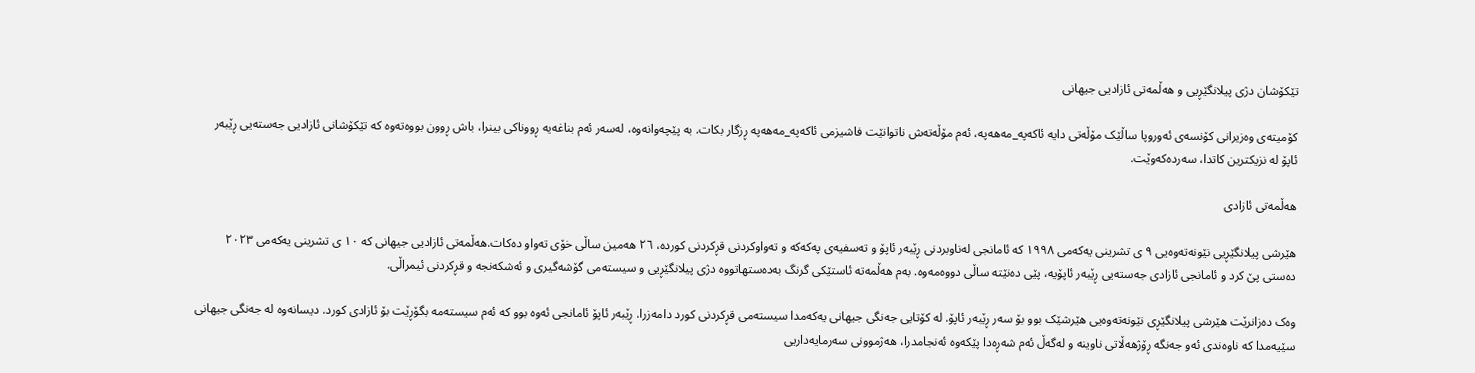تێکۆشان دژی پیلانگێڕیی و هەڵمەتی ئازادیی جیهانی

کۆمیتەی وەزیرانی کۆنسەی ئەوروپا ساڵێک مۆڵەتی دایە ئاکەپە_مەهەپە، ئەم مۆڵەتەش ناتوانێت فاشیزمی ئاکەپە_مەهەپە ڕزگار بکات. بە پێچەوانەوە، لەسەر ئەم بناغەیە ڕووناکی بینرا، باش ڕوون بووەتەوە کە تێکۆشانی ئازادیی جەستەیی ڕێبەر ئاپۆ لە نزیکترین کاتدا، سەردەکەوێت.

هەڵمەتی ئازادی

هێرشی پیلانگێڕیی نێونەتەوەیی ٩ ی تشرینی یەکەمی ١٩٩٨ کە ئامانجی لەناوبردنی ڕێبەر ئاپۆ و تەسفیەی پەکەکە و تەواوکردنی قڕکردنی کوردە، ٢٦ هەمین ساڵی خۆی تەواو دەکات.هەڵمەتی ئازادیی جیهانی کە ١٠ ی تشرینی یەکەمی ٢٠٢٣ دەستی پێ کرد و ئامانجی ئازادی جەستەیی ڕێبەر ئاپۆیە، پێی دەنێتە ساڵی دووەمەوە. بەم هەڵمەتە ئاستێکی گرنگ بەدەستهاتووە دژی پیلانگێڕیی و سیستەمی گۆشەگیری و ئەشکەنجە و قڕکردنی ئیمراڵی.

وەک دەزانرێت هێرشی پیلانگێڕی نێونەتەوەیی هێرشێک بوو بۆ سەر ڕێبەر ئاپۆ. لە کۆتایی جەنگی جیهانی یەکەمدا سیستەمی قڕکردنی کورد دامەزرا. ڕێبەر ئاپۆ ئامانجی ئەوە بوو کە ئەم سیستەمە بگۆڕێت بۆ ئازادی کورد. دیسانەوە لە جەنگی جیهانی سێیەمدا کە ناوەندی ئەو جەنگە ڕۆژهەڵاتی ناوینە و لەگەڵ ئەم شەڕەدا پێکەوە ئەنجامدرا، هەژموونی سەرمایەداریی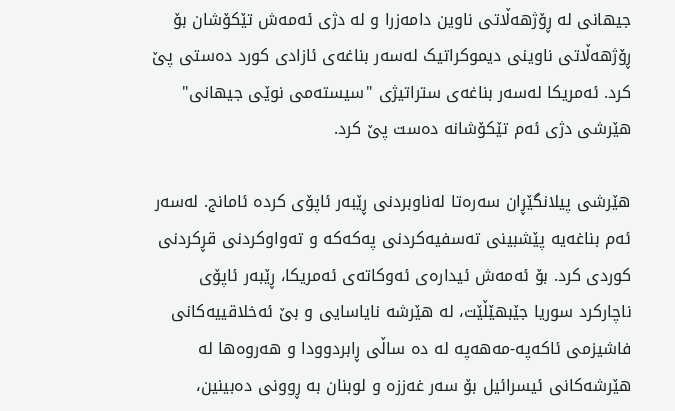جیهانی لە ڕۆژهەڵاتی ناوین دامەزرا و لە دژی ئەمەش تێکۆشان بۆ ڕۆژهەڵاتی ناوینی دیموکراتیک لەسەر بناغەی ئازادی کورد دەستی پێ کرد. ئەمریکا لەسەر بناغەی ستراتیژی "سیستەمی نوێی جیهانی" هێرشی دژی ئەم تێکۆشانە دەست پێ کرد.

هێرشی پیلانگێڕان سەرەتا لەناوبردنی ڕێبەر ئاپۆی کردە ئامانج. لەسەر ئەم بناغەیە پێشبینی تەسفیەکردنی پەکەکە و تەواوکردنی قڕکردنی کوردی کرد. بۆ ئەمەش ئیدارەی ئەوکاتەی ئەمریکا، ڕێبەر ئاپۆی ناچارکرد سوریا جێبهێڵێت، لە هێرشە نایاسایی و بێ ئەخلاقییەکانی فاشیزمی ئاکەپە-مەهەپە لە دە ساڵی ڕابردوودا و هەروەها لە هێرشەکانی ئیسرائیل بۆ سەر غەززە و لوبنان بە ڕوونی دەبینین،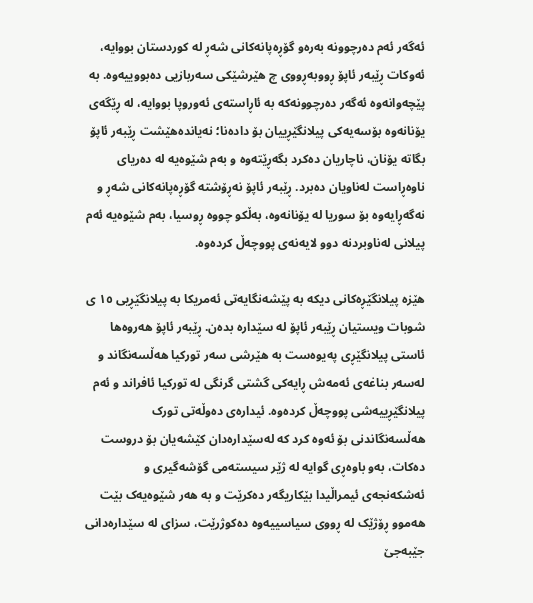ئەگەر ئەم دەرچوونە بەرەو گۆڕەپانەکانی شەڕ لە کوردستان بووایە، ئەوکات ڕێبەر ئاپۆ ڕووبەڕووی چ هێرشێکی سەربازیی دەبووییەوە. بە پێچەوانەوە ئەگەر دەرچوونەکە بە ئاڕاستەی ئەوروپا بووایە، لە ڕێگەی یۆنانەوە بۆسەیەکی پیلانگێڕییان بۆ دادەنا؛ نەیاندەهێشت ڕێبەر ئاپۆ بگاتە یۆنان، ناچاریان دەکرد بگەڕێتەوە و بەم شێوەیە لە دەریای ناوەڕاست لەناویان دەبرد. ڕێبەر ئاپۆ نەڕۆشتە گۆڕەپانەکانی شەڕ و نەگەڕایەوە بۆ سوریا لە یۆنانەوە، بەڵکو چووە ڕوسیا، بەم شێوەیە ئەم پیلانی لەناوبردنە دوو لایەنەی پووچەڵ کردەوە.

هێزە پیلانگێڕەکانی دیکە بە پێشەنگایەتی ئەمریکا بە پیلانگێڕیی ١٥ ی شوبات ویستیان ڕێبەر ئاپۆ لە سێدارە بدەن. ڕێبەر ئاپۆ هەروەها ئاستی پیلانگێڕی پەیوەست بە هێرشی سەر تورکیا هەڵسەنگاند و لەسەر بناغەی ئەمەش ڕایەکی گشتی گرنگی لە تورکیا ئافراند و ئەم پیلانگێڕییەشی پووچەڵ کردەوە. ئیدارەی دەوڵەتی تورک هەڵسەنگاندنی بۆ ئەوە کرد کە لەسێدارەدان کێشەیان بۆ دروست دەکات، بەو باوەڕی گوایە لە ژێر سیستەمی گۆشەگیری و ئەشکەنجەی ئیمراڵیدا بێکاریگەر دەکرێت و بە هەر شێوەیەک بێت هەموو ڕۆژێک لە ڕووی سیاسییەوە دەکوژرێت، سزای لە سێدارەدانی جێبەجێ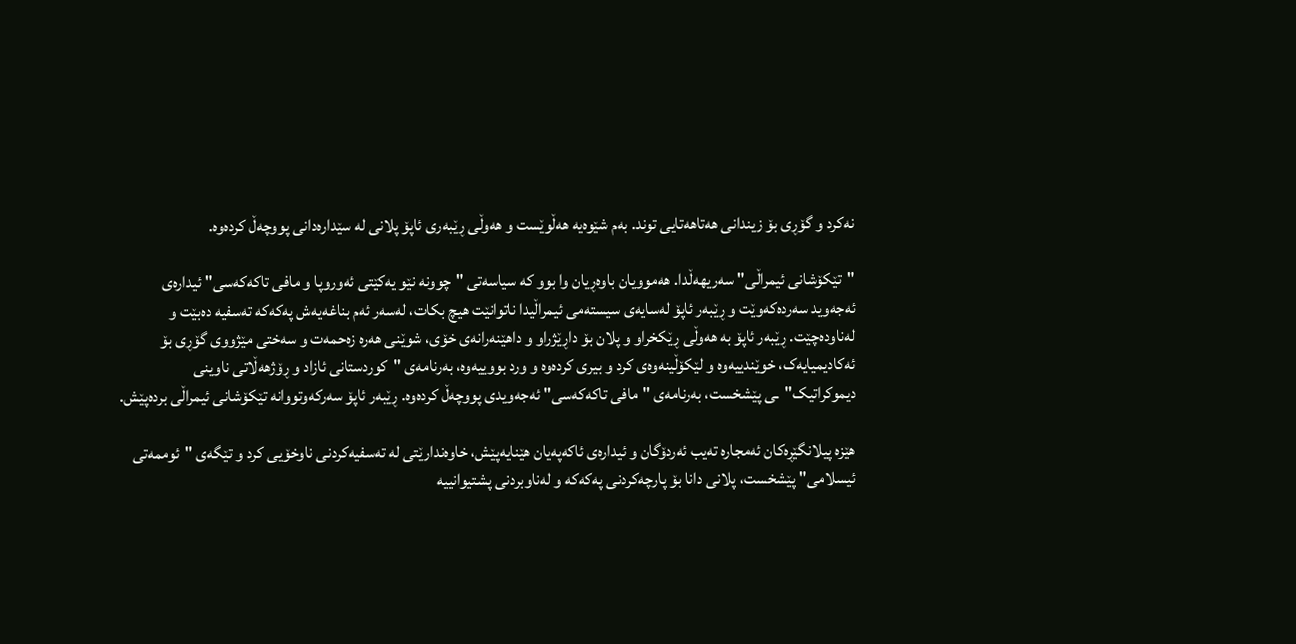نەکرد و گۆڕی بۆ زیندانی هەتاهەتایی توند. بەم شێوەیە هەڵوێست و هەوڵی ڕێبەری ئاپۆ پلانی لە سێدارەدانی پووچەڵ کردەوە.

"تێکۆشانی ئیمراڵی" سەریهەڵدا. هەموویان باوەڕیان وا بوو کە سیاسەتی "چوونە نێو یەکێتی ئەوروپا و مافی تاکەکەسی" ئیدارەی ئەجەوید سەردەکەوێت و ڕێبەر ئاپۆ لەسایەی سیستەمی ئیمراڵیدا ناتوانێت هیچ بکات، لەسەر ئەم بناغەیەش پەکەکە تەسفیە دەبێت و لەناودەچێت. ڕێبەر ئاپۆ بە هەوڵی ڕێکخراو و پلان بۆ داڕێژراو و داهێنەرانەی خۆی، شوێنی هەرە زەحمەت و سەختی مێژووی گۆڕی بۆ ئەکادیمیایەک، خوێندییەوە و لێکۆڵینەوەی کرد و بیری کردەوە و ورد بووییەوە، بەرنامەی "کوردستانی ئازاد و ڕۆژهەڵاتی ناوینی دیموکراتیک"ـی پێشخست، بەرنامەی "مافی تاکەکەسی" ئەجەویدی پووچەڵ کردەوە. ڕێبەر ئاپۆ سەرکەوتووانە تێکۆشانی ئیمراڵی بردەپێش.

هێزە پیلانگێڕەکان ئەمجارە تەیب ئەردۆگان و ئیدارەی ئاکەپەیان هێنایەپێش، خاوەندارێتی لە تەسفیەکردنی ناوخۆیی کرد و تێگەی "ئوممەتی ئیسلامی" پێشخست، پلانی دانا بۆ پارچەکردنی پەکەکە و لەناوبردنی پشتیوانییە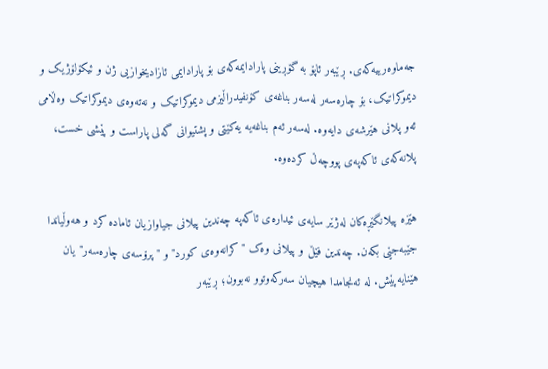جەماوەرییەکەی. ڕێبەر ئاپۆ بە گۆڕینی پارادایمەکەی بۆ پارادایمی ئازادیخوازیی ژن و ئیکۆلۆژیک و دیموکراتیک، بۆ چارەسەر لەسەر بناغەی کۆنفیدراڵیزمی دیموکراتیک و نەتەوەی دیموکراتیک وەڵامی ئەو پلانی هێرشەی دایەوە. لەسەر ئەم بناغەیە یەکێتی و پشتیوانی گەلی پاراست و پێشی خست، پلانەکەی ئاکەپەی پووچەڵ کردەوە.

هێزە پیلانگێڕەکان لەژێر سایەی ئیدارەی ئاکەپە چەندین پیلانی جیاوازیان ئامادە کرد و هەوڵیاندا جێبەجێی بکەن. چەندین فێڵ و پیلانی وەک "کرانەوەی کورد" و "پرۆسەی چارەسەر"یان هێنایەپێش. لە ئەنجامدا هیچیان سەرکەوتوو نەبوون؛ ڕێبەر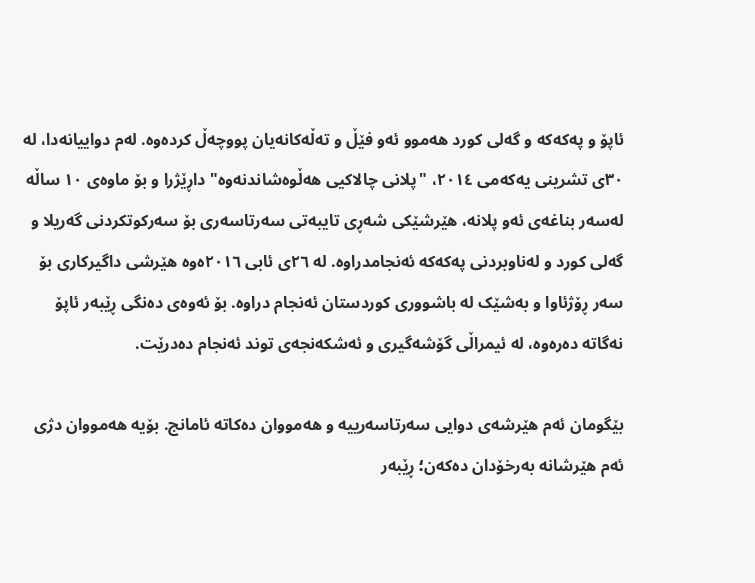ئاپۆ و پەکەکە و گەلی کورد هەموو ئەو فێڵ و تەڵەکانەیان پووچەڵ کردەوە. لەم دواییانەدا، لە ٣٠ی تشرینی یەکەمی ٢٠١٤، "پلانی چالاکیی هەڵوەشاندنەوە" داڕێژرا و بۆ ماوەی ١٠ ساڵە لەسەر بناغەی ئەو پلانە، هێرشێکی شەڕی تایبەتی سەرتاسەری بۆ سەرکوتکردنی گەریلا و گەلی کورد و لەناوبردنی پەکەکە ئەنجامدراوە. لە ٢٦ی ئابی ٢٠١٦ەوە هێرشی داگیرکاری بۆ سەر ڕۆژئاوا و بەشێک لە باشووری کوردستان ئەنجام دراوە. بۆ ئەوەی دەنگی ڕێبەر ئاپۆ نەگاتە دەرەوە، لە ئیمراڵی گۆشەگیری و ئەشکەنجەی توند ئەنجام دەدرێت.

بێگومان ئەم هێرشەی دوایی سەرتاسەرییە و هەمووان دەکاتە ئامانج. بۆیە هەمووان دژی ئەم هێرشانە بەرخۆدان دەکەن؛ ڕێبەر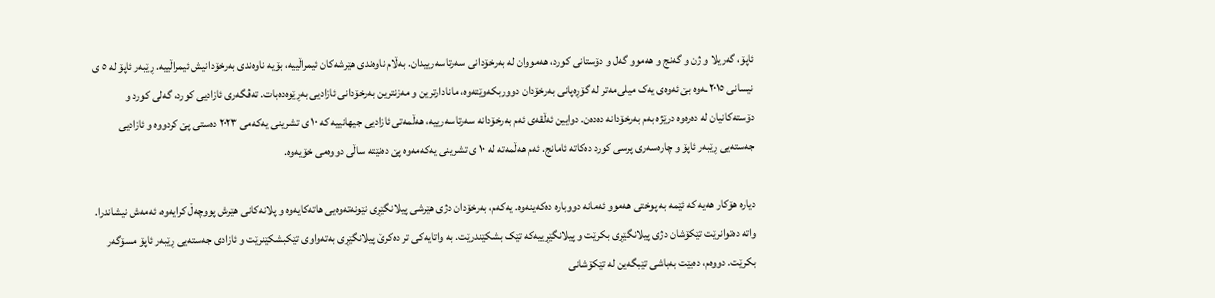ئاپۆ، گەریلا و ژن و گەنج و هەموو گەل و دۆستانی کورد، هەمووان لە بەرخۆدانی سەرتاسەرییدان. بەڵام ناوەندی هێرشەکان ئیمراڵییە، بۆیە ناوەندی بەرخۆدانیش ئیمراڵییە. ڕێبەر ئاپۆ لە ٥ ی نیسانی ٢٠١٥ ـەوە بێ ئەوەی یەک میلی‌مەتر لە گۆڕەپانی بەرخۆدان دووربکەوێتەوە، مانادارترین و مەزنترین بەرخۆدانی ئازادیی بەڕێوەدەبات. تەڤگەری ئازادیی کورد، گەلی کورد و دۆستەکانیان لە دەرەوە درێژە بەم بەرخۆدانە دەدەن. دوایین ئەڵقەی ئەم بەرخۆدانە سەرتاسەرییە، هەڵمەتی ئازادیی جیهانییە کە ١٠ ی تشرینی یەکەمی ٢٠٢٣ دەستی پێ کردووە و ئازادیی جەستەیی ڕێبەر ئاپۆ و چارەسەری پرسی کورد دەکاتە ئامانج. ئەم هەڵمەتە لە ١٠ ی تشرینی یەکەمەوە پێ دەنێتە ساڵی دووەمی خۆیەوە.

دیارە هۆکار هەیە کە ئێمە بە پوختی هەموو ئەمانە دووبارە دەکەینەوە. یەکەم، بەرخۆدان دژی هێرشی پیلانگێڕی نێونەتەوەیی هاتەکایەوە و پلانەکانی هێرش پووچەڵ کرایەوە، ئەمەش نیشاندرا. واتە دەتوانرێت تێکۆشان دژی پیلانگێڕی بکرێت و پیلانگێڕییەکە تێک بشکێندرێت. بە واتایەکی تر دەکرێ پیلانگێڕی بەتەواوی تێکبشکێنرێت و ئازادی جەستەیی ڕێبەر ئاپۆ مسۆگەر بکرێت. دووەم، دەبێت بەباشی تێبگەین لە تێکۆشانی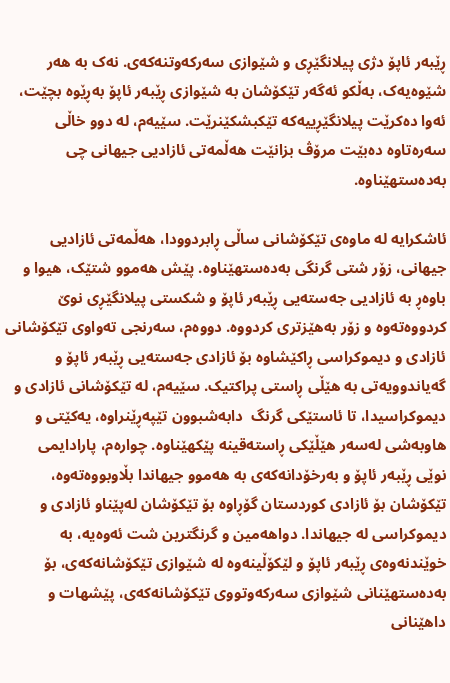ڕێبەر ئاپۆ دژی پیلانگێڕی و شێوازی سەرکەوتنەکەی. نەک بە هەر شێوەیەک، بەڵکو ئەگەر تێکۆشان بە شێوازی ڕێبەر ئاپۆ بەڕێوە بچێت، ئەوا دەکرێت پیلانگێڕییەکە تێکبشکێنرێت. سێیەم، لە دوو خاڵی سەرەتاوە دەبێت مرۆڤ بزانێت هەڵمەتی ئازادیی جیهانی چی بەدەستهێناوە.

ئاشکرایە لە ماوەی تێکۆشانی ساڵی ڕابردوودا، هەڵمەتی ئازادیی جیهانی، زۆر شتی گرنگی بەدەستهێناوە. پێش هەموو شتێک، هیوا و باوەڕ بە ئازادیی جەستەیی ڕێبەر ئاپۆ و شکستی پیلانگێڕی نوێ کردووەتەوە و زۆر بەهێزتری کردووە. دووەم، سەرنجی تەواوی تێکۆشانی ئازادی و دیموکراسی ڕاکێشاوە بۆ ئازادی جەستەیی ڕێبەر ئاپۆ و گەیاندوویەتی بە هێڵی ڕاستی پراکتیک. سێیەم، لە تێکۆشانی ئازادی و دیموکراسیدا، تا ئاستێکی گرنگ  دابەشبوون تێپەڕێنراوە، یەکێتی و هاوبەشی لەسەر هێڵێکی ڕاستەقینە پێکهێناوە. چوارەم، پارادایمی نوێی ڕێبەر ئاپۆ و بەرخۆدانەکەی بە هەموو جیهاندا بڵاوبووەتەوە، تێکۆشان بۆ ئازادی کوردستان گۆڕاوە بۆ تێکۆشان لەپێناو ئازادی و دیموکراسی لە جیهاندا. دواهەمین و گرنگترین شت ئەوەیە، بە خوێندنەوەی ڕێبەر ئاپۆ و لێکۆڵینەوە لە شێوازی تێکۆشانەکەی، بۆ بەدەستهێنانی شێوازی سەرکەوتووی تێکۆشانەکەی، پێشهات و داهێنانی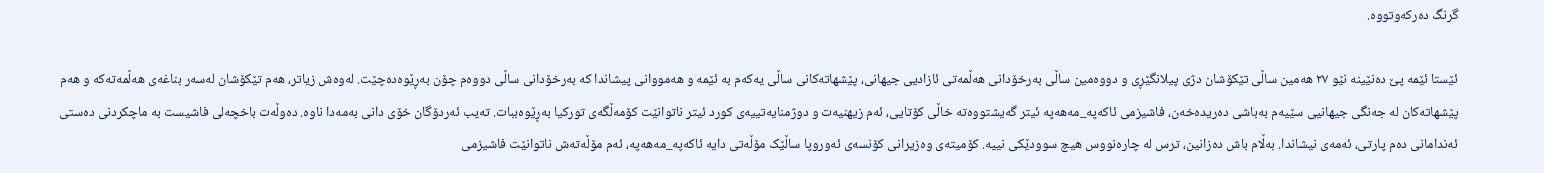گرنگ دەرکەوتووە.

ئێستا ئێمە پێ دەنێینە نێو ٢٧ هەمین ساڵی تێکۆشان دژی پیلانگێڕی و دووەمین ساڵی بەرخۆدانی هەڵمەتی ئازادیی جیهانی، پێشهاتەکانی ساڵی یەکەم بە ئێمە و هەمووانی پیشاندا کە بەرخۆدانی ساڵی دووەم چۆن بەڕێوەدەچێت. لەوەش زیاتر، هەم تێکۆشان لەسەر بناغەی هەڵمەتەکە و هەم پێشهاتەکان لە جەنگی جیهانیی سێیەم بەباشی دەریدەخەن، فاشیزمی ئاکەپە_مەهەپە ئیتر گەیشتووەتە خاڵی کۆتایی، ئەم زیهنیەت و دوژمنایەتییەی کورد ئیتر ناتوانێت کۆمەڵگەی تورکیا بەڕێوەببات. تەیب ئەردۆگان خۆی دانی بەمەدا ناوە. دەوڵەت باخچەلی فاشیست بە ماچکردنی دەستی ئەندامانی دەم پارتی، ئەمەی نیشاندا. بەڵام باش دەزانین، ترس لە چارەنووس هیچ سوودێکی نییە. کۆمیتەی وەزیرانی کۆنسەی ئەوروپا ساڵێک مۆڵەتی دایە ئاکەپە_مەهەپە، ئەم مۆڵەتەش ناتوانێت فاشیزمی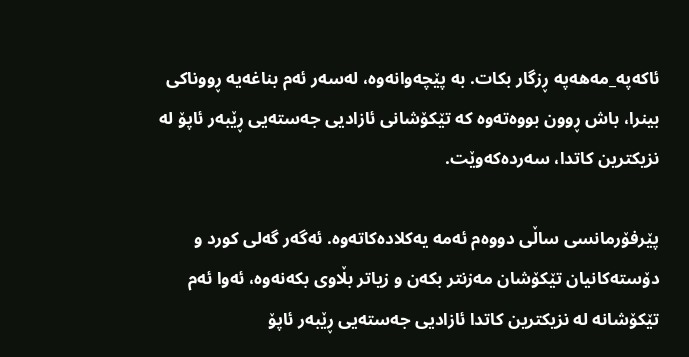ئاکەپە_مەهەپە ڕزگار بکات. بە پێچەوانەوە، لەسەر ئەم بناغەیە ڕووناکی بینرا، باش ڕوون بووەتەوە کە تێکۆشانی ئازادیی جەستەیی ڕێبەر ئاپۆ لە نزیکترین کاتدا، سەردەکەوێت.

پێرفۆرمانسی ساڵی دووەم ئەمە یەکلادەکاتەوە. ئەگەر گەلی کورد و دۆستەکانیان تێکۆشان مەزنتر بکەن و زیاتر بڵاوی بکەنەوە، ئەوا ئەم تێکۆشانە لە نزیکترین کاتدا ئازادیی جەستەیی ڕێبەر ئاپۆ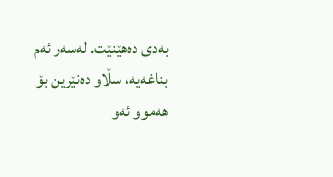بەدی دەهێنێت. لەسەر ئەم بناغەیە، سڵاو دەنێرین بۆ هەموو ئەو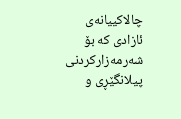چالاکییانەی ئازادی کە بۆ شەرمەزارکردنی پیلانگێڕی و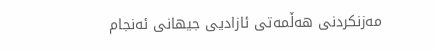مەزنکردنی هەڵمەتی ئازادیی جیهانی ئەنجام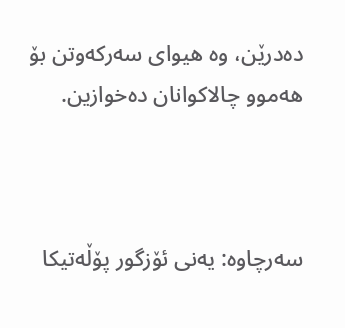دەدرێن، وە هیوای سەرکەوتن بۆ هەموو چالاکوانان دەخوازین.



سەرچاوە: یەنی ئۆزگور پۆڵەتیکا